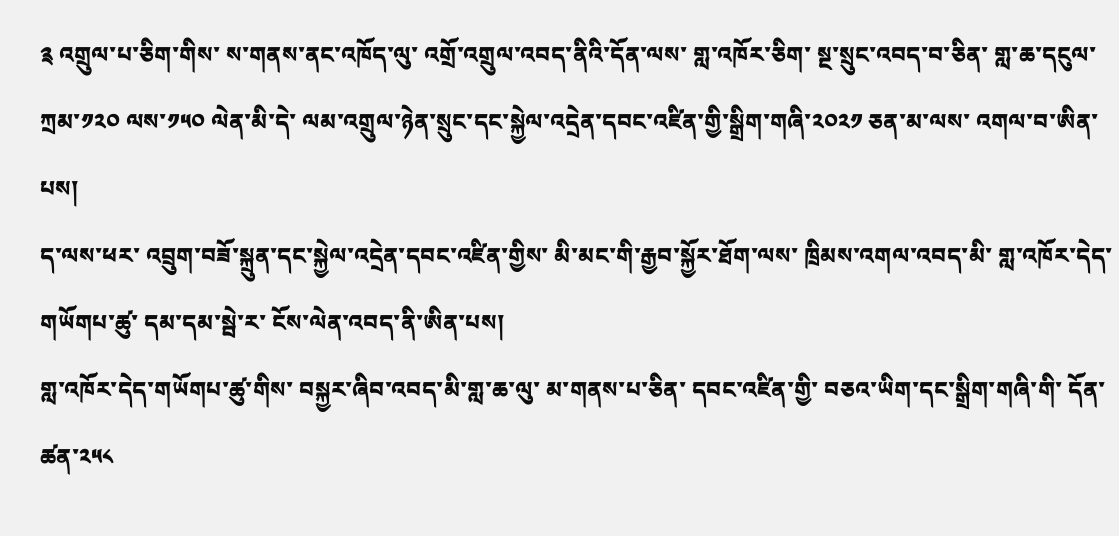༉ འགྲུལ་པ་ཅིག་གིས་ ས་གནས་ནང་འཁོད་ལུ་ འགྲོ་འགྲུལ་འབད་ནིའི་དོན་ལས་ གླ་འཁོར་ཅིག་ སྔ་སྲུང་འབད་བ་ཅིན་ གླ་ཆ་དངུལ་ཀྲམ་༡༢༠ ལས་༡༥༠ ལེན་མི་དེ་ ལམ་འགྲུལ་ཉེན་སྲུང་དང་སྐྱེལ་འདྲེན་དབང་འཛིན་གྱི་སྒྲིག་གཞི་༢༠༢༡ ཅན་མ་ལས་ འགལ་བ་ཨིན་པས།
ད་ལས་ཕར་ འབྲུག་བཟོ་སྐྲུན་དང་སྐྱེལ་འདྲེན་དབང་འཛིན་གྱིས་ མི་མང་གི་རྒྱབ་སྐྱོར་ཐོག་ལས་ ཁྲིམས་འགལ་འབད་མི་ གླ་འཁོར་དེད་གཡོགཔ་ཚུ་ དམ་དམ་སྦེ་ར་ ངོས་ལེན་འབད་ནི་ཨིན་པས།
གླ་འཁོར་དེད་གཡོགཔ་ཚུ་གིས་ བསྐྱར་ཞིབ་འབད་མི་གླ་ཆ་ལུ་ མ་གནས་པ་ཅིན་ དབང་འཛིན་གྱི་ བཅའ་ཡིག་དང་སྒྲིག་གཞི་གི་ དོན་ཚན་༢༥༨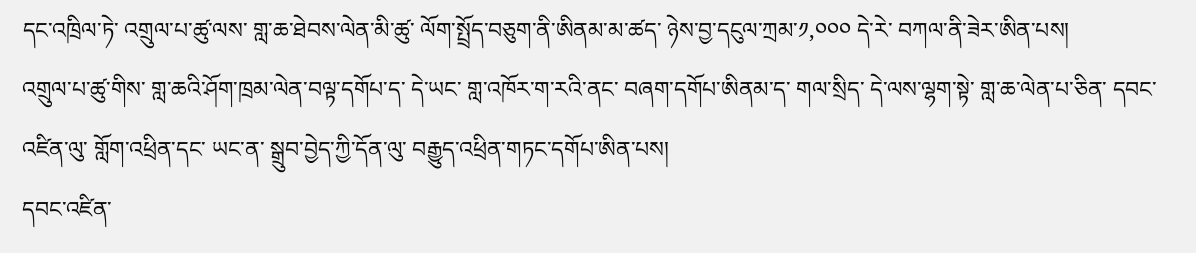དང་འཁྲིལ་ཏེ་ འགྲུལ་པ་ཚུ་ལས་ གླ་ཆ་ཐེབས་ལེན་མི་ཚུ་ ལོག་སྤྲོད་བཅུག་ནི་ཨིནམ་མ་ཚད་ ཉེས་བྱ་དངུལ་ཀྲམ་༡,༠༠༠ དེ་རེ་ བཀལ་ནི་ཟེར་ཨིན་པས།
འགྲུལ་པ་ཚུ་གིས་ གླ་ཆའི་ཤོག་ཁྲམ་ལེན་བལྟ་དགོཔ་ད་ དེ་ཡང་ གླ་འཁོར་ག་རའི་ནང་ བཞག་དགོཔ་ཨིནམ་ད་ གལ་སྲིད་ དེ་ལས་ལྷག་སྟེ་ གླ་ཆ་ལེན་པ་ཅིན་ དབང་འཛིན་ལུ་ གློག་འཕྲིན་དང་ ཡང་ན་ སྒྲུབ་བྱེད་ཀྱི་དོན་ལུ་ བརྒྱུད་འཕྲིན་གཏང་དགོཔ་ཨིན་པས།
དབང་འཛིན་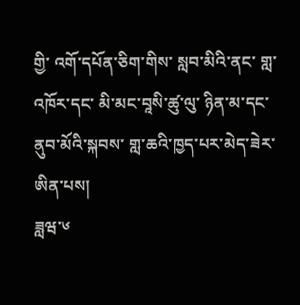གྱི་ འགོ་དཔོན་ཅིག་གིས་ སླབ་མིའི་ནང་ གླ་འཁོར་དང་ མི་མང་བཱསི་ཚུ་ལུ་ ཉིན་མ་དང་ ནུབ་མོའི་སྐབས་ གླ་ཆའི་ཁྱད་པར་མེད་ཟེར་ཨིན་པས།
ཟླཝ་༦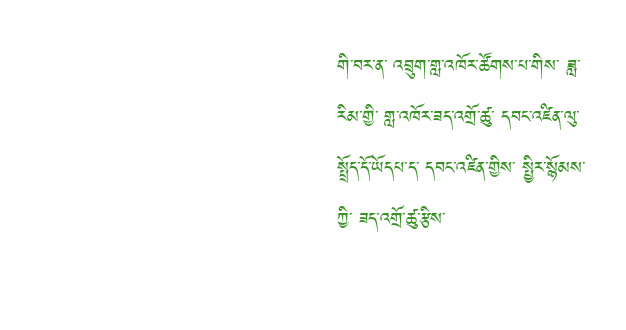གི་བར་ན་ འབྲུག་གླ་འཁོར་ཚོགས་པ་གིས་ ཟླ་རིམ་གྱི་ གླ་འཁོར་ཟད་འགྲོ་ཚུ་ དབང་འཛིན་ལུ་ སྤྲོད་དོ་ཡོདཔ་ད་ དབང་འཛིན་གྱིས་ སྤྱིར་སྙོམས་ཀྱི་ ཟད་འགྲོ་ཚུ་རྩིས་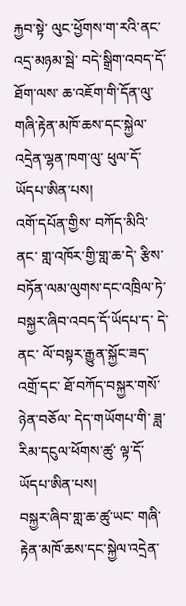རྐྱབ་སྟེ་ ལུང་ཕྱོགས་ག་རའི་ནང་ འདྲ་མཉམ་སྦེ་ བདེ་སྒྲིག་འབད་དོ་ཐོག་ལས་ ཆ་འཇོག་གི་དོན་ལུ་ གཞི་རྟེན་མཁོ་ཆས་དང་སྐྱེལ་འདྲེན་ལྷན་ཁག་ལུ་ ཕུལ་དོ་ཡོདཔ་ཨིན་པས།
འགོ་དཔོན་གྱིས་ བཀོད་མིའི་ནང་ གླ་འཁོར་གྱི་གླ་ཆ་དེ་ རྩིས་བཏོན་ལམ་ལུགས་དང་འཁྲིལ་ཏེ་ བསྐྱར་ཞིབ་འབད་དོ་ཡོདཔ་ད་ དེ་ནང་ ལོ་བསྟར་རྒྱུན་སྐྱོང་ཟད་འགྲོ་དང་ ཐོ་བཀོད་བསྐྱར་གསོ་ ཉེན་བཅོལ་ དེད་གཡོགཔ་གི་ ཟླ་རིམ་དངུལ་ཕོགས་ཚུ་ ལྟ་དོ་ཡོདཔ་ཨིན་པས།
བསྐྱར་ཞིབ་གླ་ཆ་ཚུ་ཡང་ གཞི་རྟེན་མཁོ་ཆས་དང་སྐྱེལ་འདྲེན་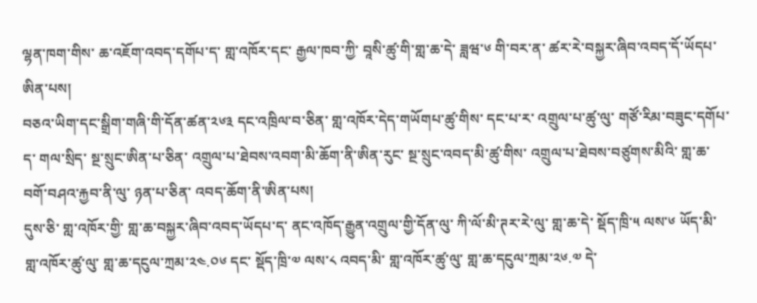ལྷན་ཁག་གིས་ ཆ་འཇོག་འབད་དགོཔ་ད་ གླ་འཁོར་དང་ རྒྱལ་ཁབ་ཀྱི་ བཱསི་ཚུ་གི་གླ་ཆ་དེ་ ཟླཝ་༦ གི་བར་ན་ ཚར་རེ་བསྐྱར་ཞིབ་འབད་དོ་ཡོདཔ་ཨིན་པས།
བཅའ་ཡིག་དང་སྒྲིག་གཞི་གི་དོན་ཚན་༢༦༣ དང་འཁྲིལ་བ་ཅིན་ གླ་འཁོར་དེད་གཡོགཔ་ཚུ་གིས་ དང་པ་ར་ འགྲུལ་པ་ཚུ་ལུ་ གཙོ་རིམ་བཟུང་དགོཔ་ད་ གལ་སྲིད་ སྔ་སྲུང་ཨིན་པ་ཅིན་ འགྲུལ་པ་ཐེབས་འབག་མི་ཆོག་ནི་ཨིན་རུང་ སྔ་སྲུང་འབད་མི་ཚུ་གིས་ འགྲུལ་པ་ཐེབས་བཙུགས་མིའི་ གླ་ཆ་བགོ་བཤའ་རྐྱབ་ནི་ལུ་ ཉན་པ་ཅིན་ འབད་ཆོག་ནི་ཨིན་པས།
དུས་ཅི་ གླ་འཁོར་གྱི་ གླ་ཆ་བསྐྱར་ཞིབ་འབད་ཡོདཔ་ད་ ནང་འཁོད་རྒྱུན་འགྲུལ་གྱི་དོན་ལུ་ ཀི་ལོ་མི་ཊར་རེ་ལུ་ གླ་ཆ་དེ་ སྡོད་ཁྲི་༥ ལས་༦ ཡོད་མི་ གླ་འཁོར་ཚུ་ལུ་ གླ་ཆ་དངུལ་ཀྲམ་༢༤.༠༦ དང་ སྡོད་ཁྲི་༧ ལས་༨ འབད་མི་ གླ་འཁོར་ཚུ་ལུ་ གླ་ཆ་དངུལ་ཀྲམ་༢༦.༧ དེ་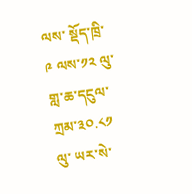ལས་ སྡོད་ཁྲི་༩ ལས་༡༢ ལུ་ གླ་ཆ་དངུལ་ཀྲམ་༣༠.༨༡ ལུ་ ཡར་སེ་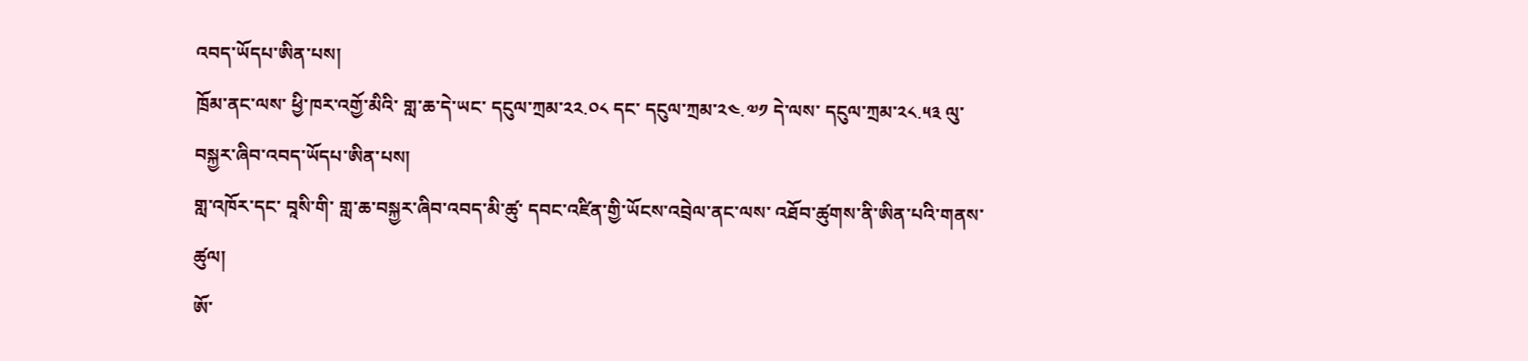འབད་ཡོདཔ་ཨིན་པས།
ཁྲོམ་ནང་ལས་ ཕྱི་ཁར་འགྱོ་མིའི་ གླ་ཆ་དེ་ཡང་ དངུལ་ཀྲམ་༢༢.༠༨ དང་ དངུལ་ཀྲམ་༢༤.༧༡ དེ་ལས་ དངུལ་ཀྲམ་༢༨.༥༣ ལུ་ བསྐྱར་ཞིབ་འབད་ཡོདཔ་ཨིན་པས།
གླ་འཁོར་དང་ བཱསི་གི་ གླ་ཆ་བསྐྱར་ཞིབ་འབད་མི་ཚུ་ དབང་འཛིན་གྱི་ཡོངས་འབྲེལ་ནང་ལས་ འཐོབ་ཚུགས་ནི་ཨིན་པའི་གནས་ཚུལ།
ཨོ་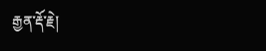རྒྱན་རྡོ་རྗེ།